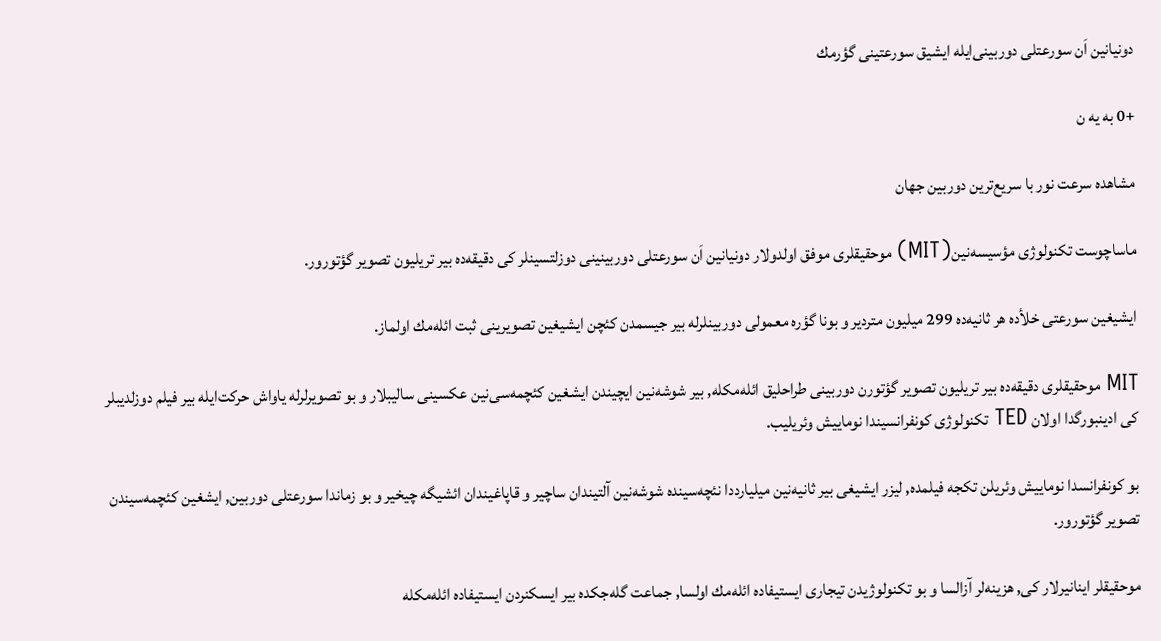دونیانین اَن سورعتلی دوربینی‌ایله ایشیق سورعتینی گؤرمك

+0 به یه ن

مشاهده سرعت نور با سریع‌ترین دوربین جهان

ماساچوست تكنولوژی مؤسیسه‌نین(MIT) موحقیقلری موفق اولدولار دونیانین اَن سورعتلی دوربینینی دوزلتسینلر كی دقیقه‌ده بیر تریلیون تصویر گؤتورور.

ایشیغین سورعتی خلأده هر ثانیه‌ده 299 میلیون متردیر و بونا گؤره معمولی دوربینلرله بیر جیسمدن كئچن ایشیغین تصویرینی ثبت ائله‌مك اولماز.

MIT موحقیقلری دقیقه‌ده بیر تریلیون تصویر گؤتورن دوربینی طراحلیق ائله‌مكله, بیر شوشه‌نین ایچیندن ایشغین كئچمه‌سی‌نین عكسینی سالیبلار و بو تصویرلرله یاواش حركت‌ایله بیر فیلم دوزلدیبلر كی ادینبورگدا اولان TED تكنولوژی كونفرانسیندا نوماییش وئریلیب.

بو كونفرانسدا نوماییش وئریلن تكجه فیلمده, لیزر ایشیغی بیر ثانیه‌نین میلیارددا نئچه‌سینده شوشه‌نین آلتیندان ساچیر و قاپاغیندان ائشیگه چیخیر و بو زماندا سورعتلی دوربین, ایشغین كئچمه‌سیندن تصویر گؤتورور.

موحقیقلر اینانیرلار كی, هزینه‌لر آزالسا و بو تكنولوژیدن تیجاری ایستیفاده ائله‌مك اولسا, جماعت گله‌جكده بیر ایسكنردن ایستیفاده ائله‌مكله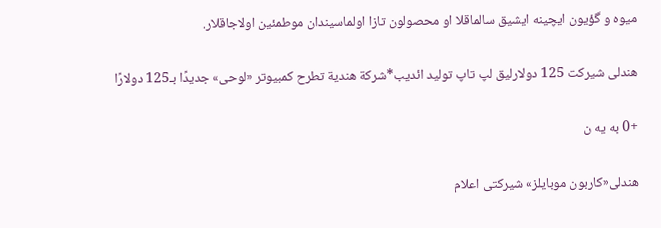میوه‌ و گؤیون ایچینه ایشیق سالماقلا او محصولون تازا اولماسیندان موطمئین اولاجاقلار.

هندلی شیركت 125 دولارلیق لپ ‌تاپ تولید ائدیب*شركة هندیة تطرح كمبیوتر «لوحی» جدیدًا بـ125 دولارًا

+0 به یه ن

هندلی«كاربون موبایلز» شیركتی اعلام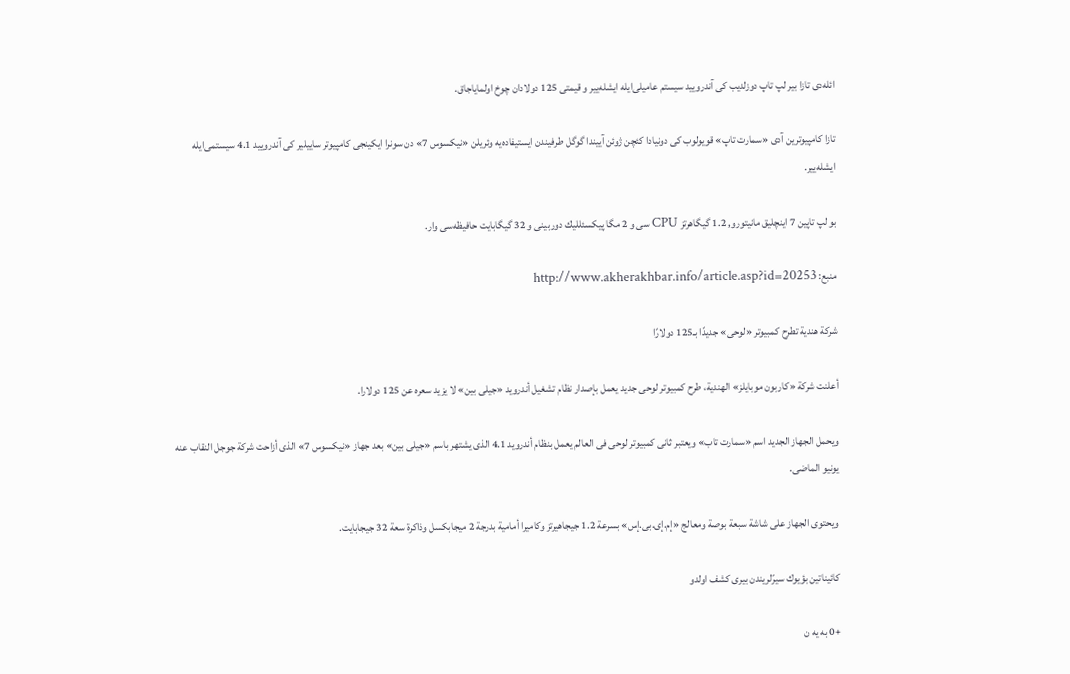ائله‌دی تازا بیر لپ تاپ دوزلدیب كی آندرویید سیستم عامیلی‌ایله ایشله‌ییر و قیمتی 125 دولادان چوخ اولمایاجاق.

تازا كامپیوترین آدی «سمارت تاپ» قویولوب كی دونیادا كئچن ژوئن آییندا گوگل طرفیندن ایستیفاده‌یه وئریلن «نیكسوس 7» دن سونرا ایكینجی كامپیوتر ساییلیر كی آندرویید 4.1 سیستمی‌ایله ایشله‌ییر.

بو لپ تاپین 7 اینچلیق مانیتورو, 1.2 گیگاهرتز CPU سی و 2 مگا پیكسئللیك دوربینی و 32 گیگابایت حافیظه‌سی وار.

منبع: http://www.akherakhbar.info/article.asp?id=20253

شركة هندیة تطرح كمبیوتر «لوحی» جدیدًا بـ125 دولارًا

أعلنت شركة «كاربون موبایلز» الهندیة، طرح كمبیوتر لوحی جدید یعمل بإصدار نظام تشغیل أندروید «جیلی بین» لا یزید سعره عن 125 دولارا.

ویحمل الجهاز الجدید اسم «سمارت تاب» ویعتبر ثانی كمبیوتر لوحی فی العالم یعمل بنظام أندروید 4.1 الذی یشتهر باسم «جیلی بین» بعد جهاز «نیكسوس 7» الذی أزاحت شركة جوجل النقاب عنه یونیو الماضی.

ویحتوی الجهاز على شاشة سبعة بوصة ومعالج «إم.إی.بی.إس» بسرعة 1.2 جیجاهیرتز وكامیرا أمامیة بدرجة 2 میجابكسل وذاكرة سعة 32 جیجابایت.

كائیناتین بؤیوك سیرّلریندن بیری كشف اولدو

+0 به یه ن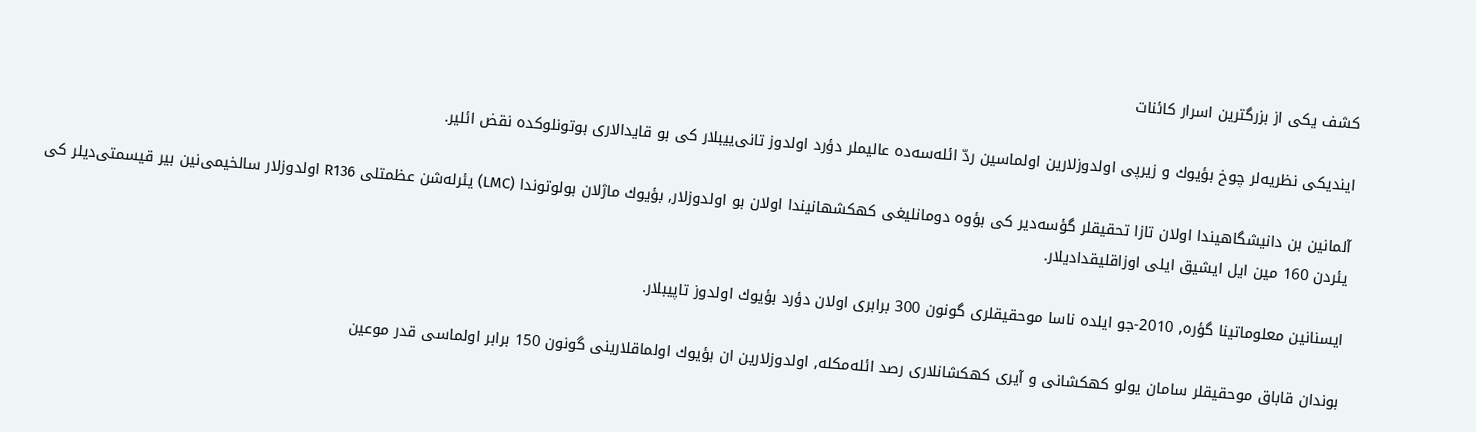كشف یكی از بزرگترین اسرار كائنات

ایندیكی نظریه‌لر چوخ بؤیوك و زیرپی اولدوزلارین اولماسین ردّ ائله‌سه‌ده عالیملر دؤرد اولدوز تانی‌ییبلار كی بو قایدالاری بوتونلوكده نقض ائلیر.

آلمانین بن دانیشگاهیندا اولان تازا تحقیقلر گؤسه‌دیر كی بؤوه دومانلیغی كهكشهانیندا اولان بو اولدوزلار, بؤیوك ماژلان بولوتوندا (LMC) یئرله‌شن عظمتلی R136 اولدوزلار سالخیمی‌نین بیر قیسمتی‌دیلر كی یئردن 160 مین ایل ایشیق ایلی اوزاقلیقدادیلار.

ایسنانین معلوماتینا گؤره, 2010-جو ایلده ناسا موحقیقلری گونون 300 برابری اولان دؤرد بؤیوك اولدوز تاپیبلار.

بوندان قاباق موحقیقلر سامان یولو كهكشانی و آیری كهكشانلاری رصد ائله‌مكله, اولدوزلارین ان بؤیوك اولماقلارینی گونون 150 برابر اولماسی قدر موعین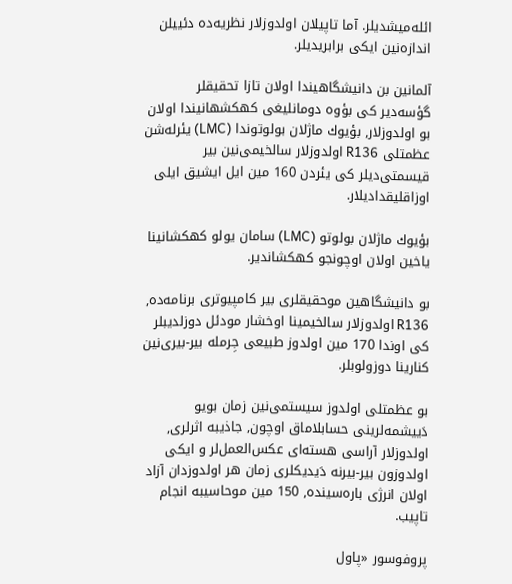ائله‌میشدیلر. آما تاپیلان اولدوزلار نظریه‌ده دئییلن اندازه‌نین ایكی برابریدیلر.

آلمانین بن دانیشگاهیندا اولان تازا تحقیقلر گؤسه‌دیر كی بؤوه دومانلیغی كهكشهانیندا اولان بو اولدوزلار, بؤیوك ماژلان بولوتوندا (LMC) یئرله‌شن عظمتلی R136 اولدوزلار سالخیمی‌نین بیر قیسمتی‌دیلر كی یئردن 160 مین ایل ایشیق ایلی اوزاقلیقدادیلار.

بؤیوك ماژلان بولوتو (LMC) سامان یولو كهكشانینا یاخین اولان اوچونجو كهكشاندیر.

بو دانیشگاهین موحقیقلری بیر كامپیوتری برنامه‌ده, R136 اولدوزلار سالخیمینا اوخشار مودئل دوزلدیبلر كی اوندا 170 مین اولدوز طبیعی جِرمله بیر-بیری‌نین كنارینا دوزولوبلر.

بو عظمتلی اولدوز سیستمی‌نین زمان بویو دَییشمه‌لرینی حسابلاماق اوچون, جاذیبه اثرلری, اولدوزلار آراسی هسته‌ای عكس‌العمل‌لر و ایكی اولدوزون بیر-بیرنه دَیدیكلری زمان هر اولدوزدان آزاد اولان انرژی باره‌سینده, 150 مین موحاسیبه انجام تاپیب.

پروفوسور «پاول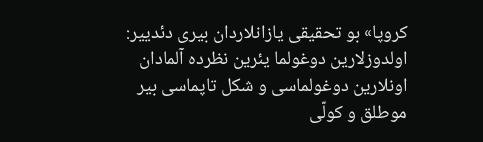كروپا» بو تحقیقی یازانلاردان بیری دئدییر: اولدوزلارین دوغولما یئرین نظرده آلمادان اونلارین دوغولماسی و شكل تاپماسی بیر موطلق و كولّی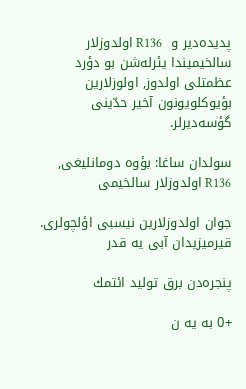پدیده‌دیر و  R136 اولدوزلار سالخیمیندا یئرله‌شن بو دؤرد عظمتلی اولدوز, اولوزلارین بؤیوكلویونون آخیر حدّینی گؤسه‌دیرلر.

سولدان ساغا: بؤوه دومانلیغی, R136 اولدوزلار سالخیمی

جوان اولدوزلارین نیسبی اؤلچولری. قیرمیزیدان آبی یه قدر

پنجره‌دن برق تولید ائتمك

+0 به یه ن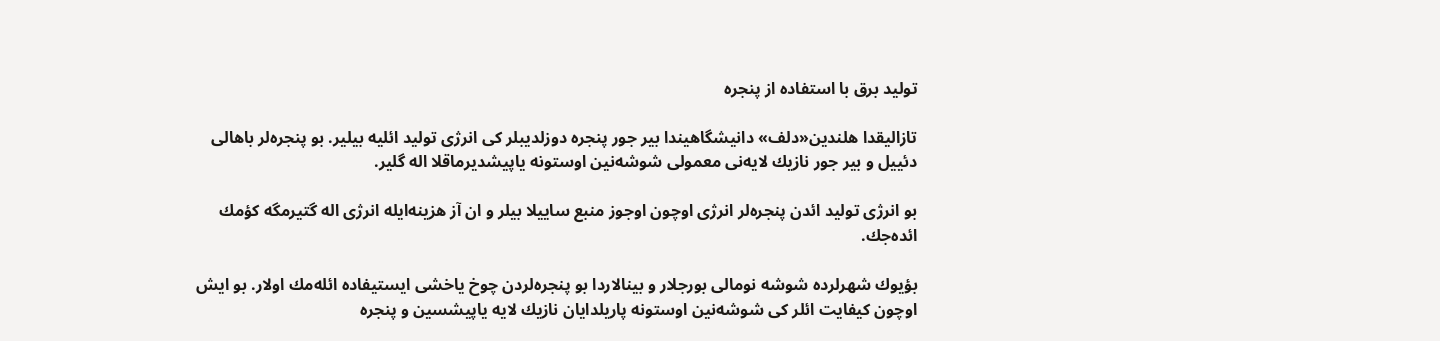تولید برق با استفاده از پنجره

تازالیقدا هلندین«دلف» دانیشگاهیندا بیر جور پنجره دوزلدیبلر كی انرژی تولید ائلیه بیلیر. بو پنجره‌لر باهالی دئییل‌ و بیر جور نازیك لایه‌نی معمولی شوشه‌نین اوستونه یاپیشدیرماقلا اله گلیر.

بو انرژی تولید ائدن پنجره‌لر انرژی اوچون اوجوز منبع ساییلا بیلر و ان آز هزینه‌ایله انرژی اله گتیرمگه كؤمك ائده‌جك.

بؤیوك شهرلرده شوشه نومالی بورجلار و بینالاردا بو پنجره‌لردن چوخ یاخشی ایستیفاده ائله‌مك اولار. بو ایش اوچون كیفایت ائلر كی شوشه‌نین اوستونه پاریلدایان نازیك لایه یاپیشسین و پنجره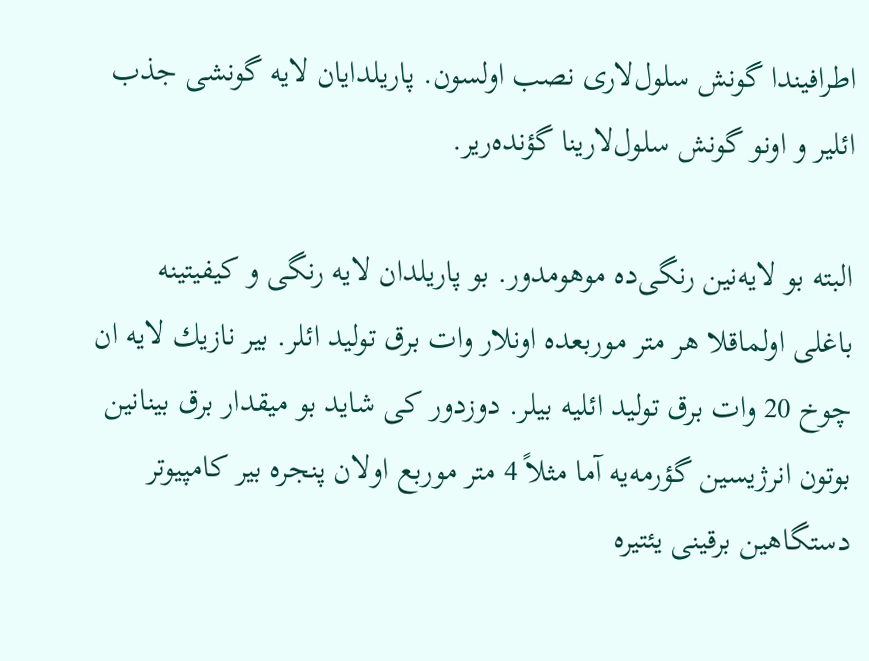اطرافیندا گونش سلول‌لاری نصب اولسون. پاریلدایان لایه گونشی جذب ائلیر و اونو گونش سلول‌لارینا گؤنده‌ریر.

البته بو لایه‌نین رنگی‌ده موهومدور. بو پاریلدان لایه رنگی و كیفیتینه باغلی اولماقلا هر متر موربعده اونلار وات برق تولید ائلر. بیر نازیك لایه ان چوخ 20 وات برق تولید ائلیه‌ بیلر. دوزدور كی شاید بو میقدار برق بینانین بوتون انرژیسین گؤرمه‌یه آما مثلاً 4 متر موربع اولان پنجره بیر كامپیوتر دستگاهین برقینی یئتیره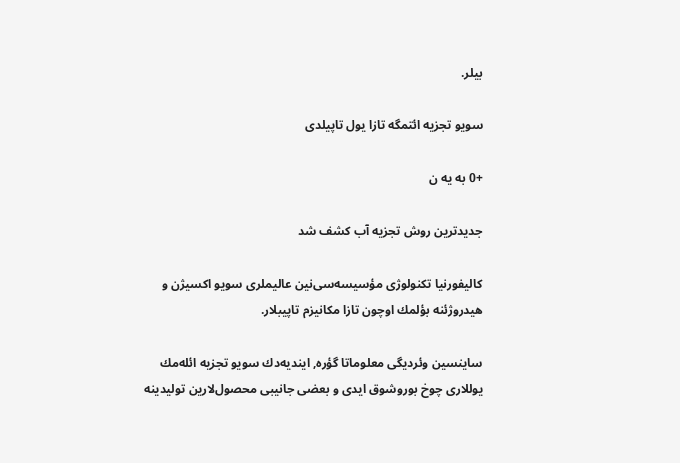بیلر.

سویو تجزیه ائتمگه تازا یول تاپیلدی

+0 به یه ن

جدیدترین روش تجزیه آب كشف شد

كالیفورنیا تكنولوژی مؤسیسه‌سی‌نین عالیملری سویو اكسیژن و هیدروژئنه بؤلمك اوچون تازا مكانیزم تاپیبلار.

ساینسین وئردیگی معلوماتا گؤره, ایندیه‌دك سویو تجزیه‌ ائله‌مك یوللاری چوخ بوروشوق ایدی و بعضی جانیبی محصول‌لارین تولیدینه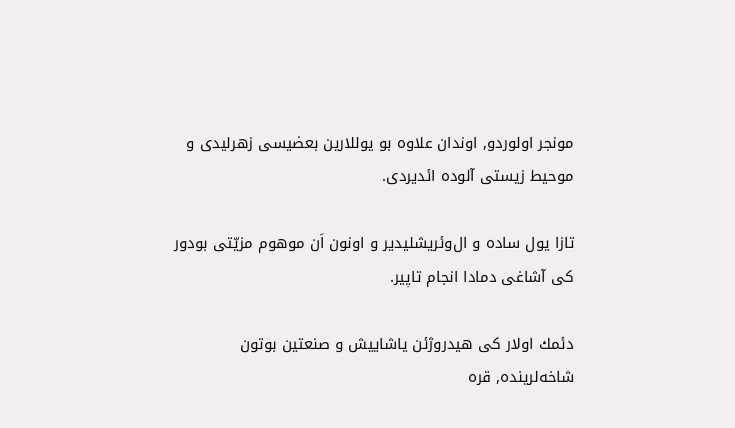مونجر اولوردو, اوندان علاوه بو یوللارین بعضیسی زهرلیدی و موحیط زیستی آلوده ائدیردی.

تازا یول ساده و ال‌وئریشلیدیر و اونون اَن موهوم مزیّتی بودور كی آشاغی دمادا انجام تاپیر.

دئمك اولار كی هیدروژئن یاشاییش و صنعتین بوتون شاخه‌لرینده, قره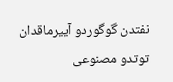نفتدن گوگوردو آییرماقدان توتدو مصنوعی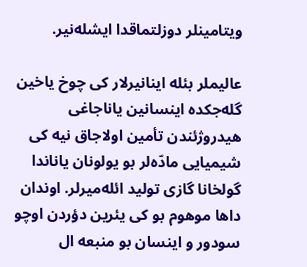ویتامینلر دوزلتماقدا ایشله‌نیر.

عالیملر بئله اینانیرلار كی چوخ یاخین گله‌جكده اینسانین یاناجاغی هیدروژئندن تأمین اولاجاق نیه كی شیمیایی مادّه‌لر بو یولونان یاناندا گولخانا گازی تولید ائله‌میرلر. اوندان داها موهوم بو كی یئرین دؤردن اوچو سودور و اینسان بو منبعه ال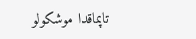تاپماقدا موشكولو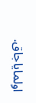اولمایاجاق.